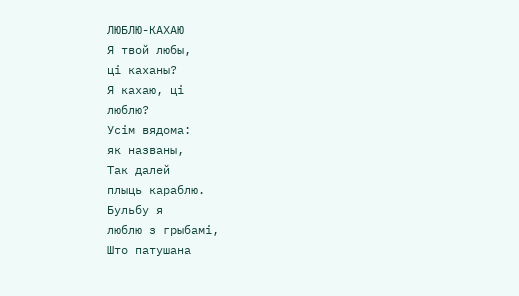ЛЮБЛЮ-КАХАЮ
Я твой любы,
ці каханы?
Я кахаю, ці
люблю?
Усім вядома:
як названы,
Так далей
плыць караблю.
Бульбу я
люблю з грыбамі,
Што патушана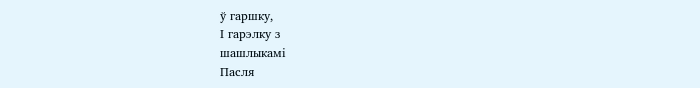ў гаршку,
І гарэлку з
шашлыкамі
Пасля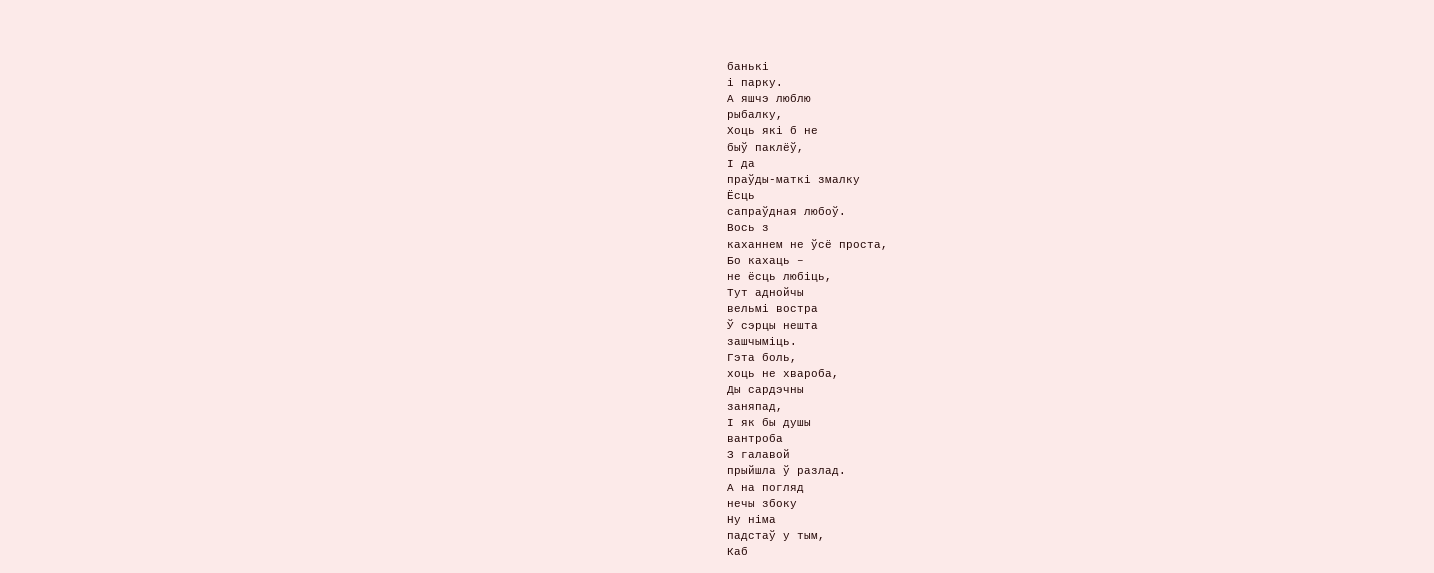банькі
і парку.
А яшчэ люблю
рыбалку,
Хоць які б не
быў паклёў,
І да
праўды-маткі змалку
Ёсць
сапраўдная любоў.
Вось з
каханнем не ўсё проста,
Бо кахаць –
не ёсць любіць,
Тут аднойчы
вельмі востра
Ў сэрцы нешта
зашчыміць.
Гэта боль,
хоць не хвароба,
Ды сардэчны
заняпад,
І як бы душы
вантроба
З галавой
прыйшла ў разлад.
А на погляд
нечы збоку
Ну німа
падстаў у тым,
Каб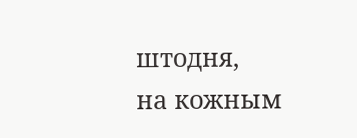штодня,
на кожным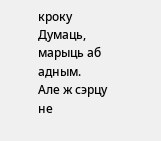кроку
Думаць,
марыць аб адным.
Але ж сэрцу
не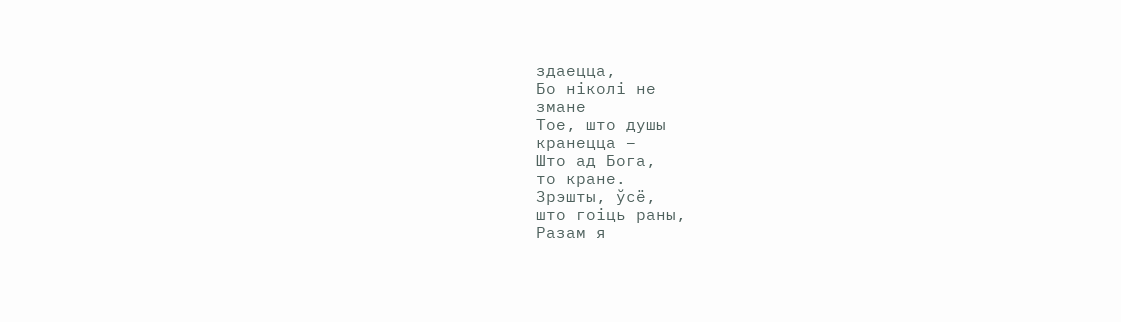здаецца,
Бо ніколі не
змане
Тое, што душы
кранецца –
Што ад Бога,
то кране.
Зрэшты, ўсё,
што гоіць раны,
Разам я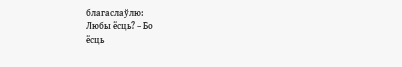благаслаўлю:
Любы ёсць? – Бо
ёсць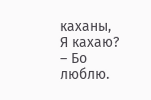каханы,
Я кахаю? – Бо
люблю.